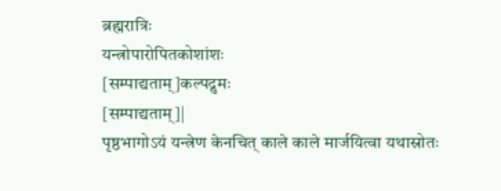ब्रह्मरात्रिः
यन्त्रोपारोपितकोशांशः
[सम्पाद्यताम्]कल्पद्रुमः
[सम्पाद्यताम्]|
पृष्ठभागोऽयं यन्त्रेण केनचित् काले काले मार्जयित्वा यथास्रोतः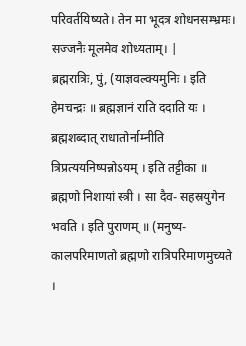परिवर्तयिष्यते। तेन मा भूदत्र शोधनसम्भ्रमः। सज्जनैः मूलमेव शोध्यताम्। |
ब्रह्मरात्रिः, पुं, (याज्ञवल्क्यमुनिः । इति हेमचन्द्रः ॥ ब्रह्मज्ञानं राति ददाति यः । ब्रह्मशब्दात् राधातोर्नाम्नीति त्रिप्रत्ययनिष्पन्नोऽयम् । इति तट्टीका ॥ ब्रह्मणो निशायां स्त्री । सा दैव- सहस्रयुगेन भवति । इति पुराणम् ॥ (मनुष्य- कालपरिमाणतो ब्रह्मणो रात्रिपरिमाणमुच्यते ।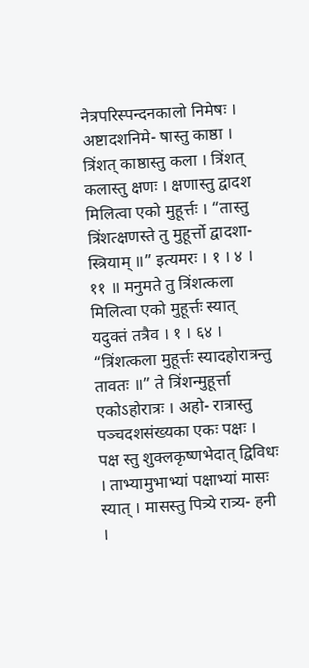नेत्रपरिस्पन्दनकालो निमेषः । अष्टादशनिमे- षास्तु काष्ठा । त्रिंशत् काष्ठास्तु कला । त्रिंशत् कलास्तु क्षणः । क्षणास्तु द्वादश मिलित्वा एको मुहूर्त्तः । “तास्तु त्रिंशत्क्षणस्ते तु मुहूर्त्तो द्वादशा- स्त्रियाम् ॥” इत्यमरः । १ । ४ । ११ ॥ मनुमते तु त्रिंशत्कला मिलित्वा एको मुहूर्त्तः स्यात् यदुक्तं तत्रैव । १ । ६४ । “त्रिंशत्कला मुहूर्त्तः स्यादहोरात्रन्तु तावतः ॥” ते त्रिंशन्मुहूर्त्ता एकोऽहोरात्रः । अहो- रात्रास्तु पञ्चदशसंख्यका एकः पक्षः । पक्ष स्तु शुक्लकृष्णभेदात् द्विविधः । ताभ्यामुभाभ्यां पक्षाभ्यां मासः स्यात् । मासस्तु पित्र्ये रात्र्य- हनी ।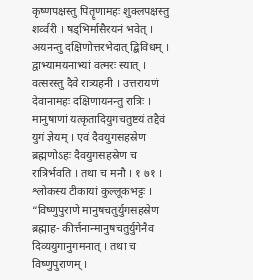कृष्णपक्षस्तु पितॄणामहः शुक्लपक्षस्तु शर्व्वरी । षड्भिर्मासैरयनं भवेत् । अयनन्तु दक्षिणोत्तरभेदात् द्बिविधम् । द्वाभ्यामयनाभ्यां वत्मरः स्यात् । वत्सरस्तु दैवे रात्र्यहनी । उत्तरायणं देवानामहः दक्षिणायनन्तु रात्रिः । मानुषाणां यत्कृतादियुगचतुष्टयं तद्दैवं युगं ज्ञेयम् । एवं दैवयुगसहस्रेण ब्रह्मणोऽहः दैवयुगसहस्रेण च रात्रिर्भवति । तथा च मनौ । १ ७१ । श्लोकस्य टीकायां कुल्लूकभट्टः । “विष्णुपुराणे मानुषचतुर्युगसहस्रेण ब्रह्माह- कीर्त्तनान्मानुषचतुर्युगेनैव दिव्ययुगानुगमनात् । तथा च विष्णुपुराणम् ।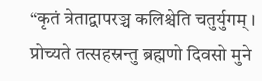“कृतं त्रेताद्वापरञ्च कलिश्चेति चतुर्युगम् । प्रोच्यते तत्सहस्रन्तु ब्रह्मणो दिवसो मुने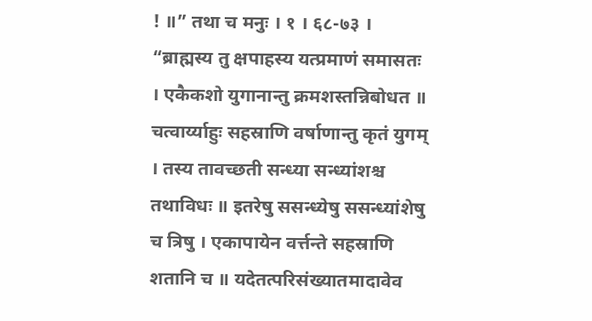! ॥” तथा च मनुः । १ । ६८-७३ । “ब्राह्मस्य तु क्षपाहस्य यत्प्रमाणं समासतः । एकैकशो युगानान्तु क्रमशस्तन्निबोधत ॥ चत्वार्य्याहुः सहस्राणि वर्षाणान्तु कृतं युगम् । तस्य तावच्छती सन्ध्या सन्ध्यांशश्च तथाविधः ॥ इतरेषु ससन्ध्येषु ससन्ध्यांशेषु च त्रिषु । एकापायेन वर्त्तन्ते सहस्राणि शतानि च ॥ यदेतत्परिसंख्यातमादावेव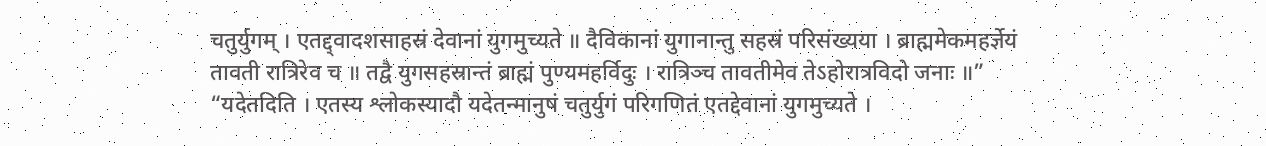चतुर्युगम् । एतद्द्वादशसाहस्रं देवानां युगमुच्यते ॥ दैविकानां युगानान्तु सहस्रं परिसंख्यया । ब्राह्ममेकमहर्ज्ञेयं तावती रात्रिरेव च ॥ तद्वै युगसहस्रान्तं ब्राह्मं पुण्यमहर्विदुः । रात्रिञ्च तावतीमेव तेऽहोरात्रविदो जनाः ॥” “यदेतदिति । एतस्य श्लोकस्यादौ यदेतन्मानुषं चतुर्युगं परिगणितं एतद्देवानां युगमुच्यते ।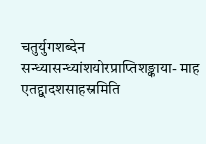चतुर्युगशब्देन सन्ध्यासन्ध्यांशयोरप्राप्तिशङ्काया- माह एतद्द्वादशसाहस्रमिति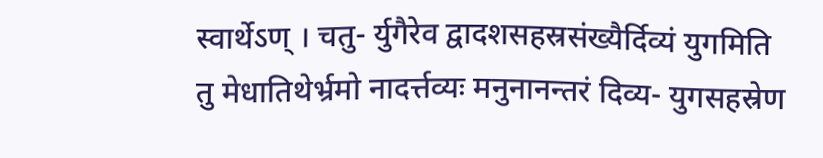स्वार्थेऽण् । चतु- र्युगैरेव द्वादशसहस्रसंख्यैर्दिव्यं युगमिति तु मेधातिथेर्भ्रमो नादर्त्तव्यः मनुनानन्तरं दिव्य- युगसहस्रेण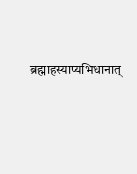ब्रह्माहस्याप्यभिधानात्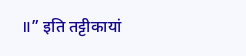॥” इति तट्टीकायां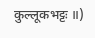कुल्लूकभट्टः ॥)